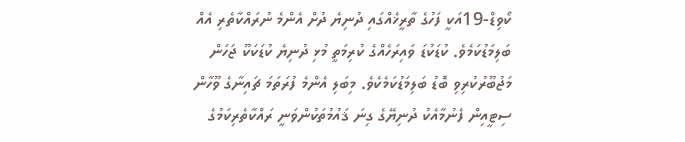ކޯވިޑް-19އަކީ ފަހުގެ ތާރީޚެއްގައި ދުނިޔެ ދުށް އެންމެ ނުރައްކާތެރި އެއް ބަލިމަޑުކަމެވެ. ކުޑަކުޑަ ވައިރަހެއްގެ ކުރިމަތީ މުޅި ދުނިޔެ ކުޑަކަކޫ ޖަހަން މަޖުބޫރުކުރިވި ބޮޑު ބަލިމަޑުކަމެކެވެ. މިބަލި އެންމެ ފުރަތަމަ ޗައިނާގެ ވޫހާން ސިޓީއިން ފެނުމާއެކު ދުނިޔޭގެ ގިނަ ޤައުމުތަކުންވަނީ ރައްކާތެރިކަމުގެ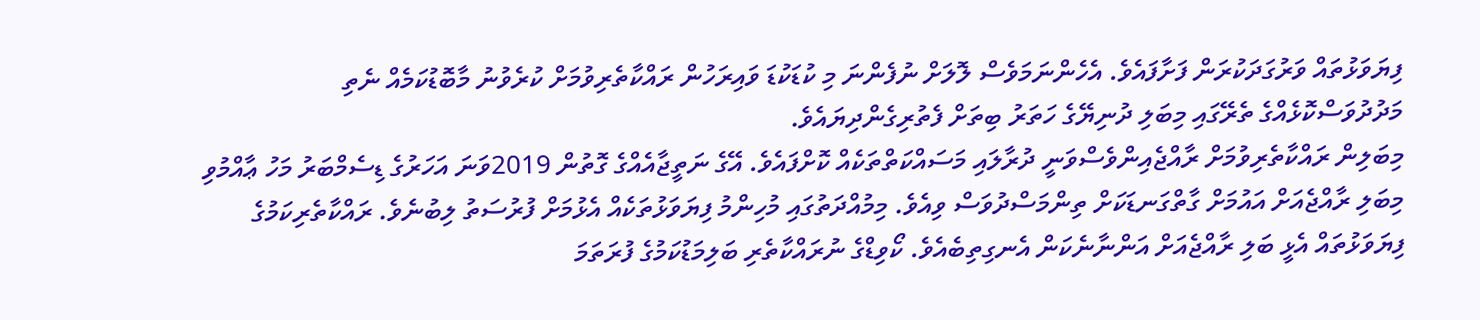ފިޔަވަޅުތައް ވަރުގަދަކުރަން ފަށާފައެވެ. އެހެންނަމަވެސް ލޮލަށް ނުފެންނަ މި ކުޑަކުޑަ ވައިރަހުން ރައްކާތެރިވުމަށް ކުރެވުނު މާބޮޑުކަމެއް ނެތި މަދުދުވަސްކޮޅެއްގެ ތެރޭގައި މިބަލި ދުނިޔޭގެ ހަތަރު ބިތަށް ފެތުރިގެންދިޔައެވެ.
މިބަލިން ރައްކާތެރިވުމަށް ރާއްޖެއިންވެސްވަނީ ދުރާލައި މަސައްކަތްތަކެއް ކޮށްފައެވެ. އޭގެ ނަތީޖާއެއްގެ ގޮތުން 2019ވަނަ އަހަރުގެ ޑިސެމްބަރު މަހު ޢާއްމުވި މިބަލި ރާއްޖެއަށް އައުމަށް ގާތްގަނޑަކަށް ތިންމަސްދުވަސް ވިއެވެ. މިމުއްދަތުގައި މުހިންމު ފިޔަވަޅުތަކެއް އެޅުމަށް ފުރުސަތު ލިބުނެވެ. ރައްކާތެރިކަމުގެ ފިޔަވަޅުތައް އެޅީ ބަލި ރާއްޖެއަށް އަންނާނެކަން އެނގިތިބެއެވެ. ކޯވިޑްގެ ނުރައްކާތެރި ބަލިމަޑުކަމުގެ ފުރަތަމަ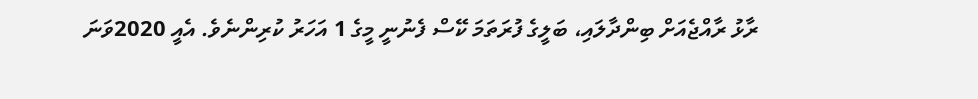ރާޅު ރާއްޖެއަށް ބިންދާލައި، ބަލީގެ ފުރަތަމަ ކޭސް ފެނުނީ މީގެ 1 އަހަރު ކުރިންނެވެ. އެއީ 2020ވަނަ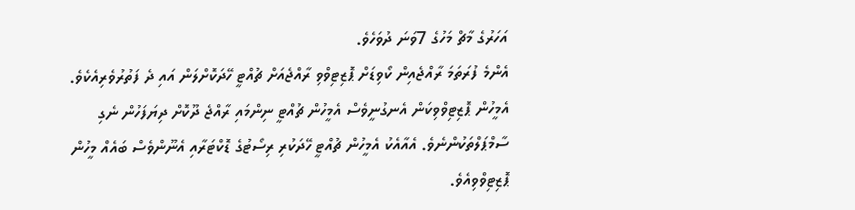އަހަރުގެ މާޗް މަހުގެ 7ވަނަ ދުވަހެވެ.
އެންމެ ފުރަތަމަ ރާއްޖެއިން ކޯވިޑަށް ޕޮޒިޓިވްވި ރާއްޖެއަށް ޗުއްޓީ ހޭދަކޮށްލަން އައި ދެ ފަތުރުވެރިއެކެވެ. އެމީހުން ޕޮޒިޓިވްވިކަން އެނގުނީވެސް އެމީހުން ޗުއްޓީ ނިންމައި ރާއްޖެ ދޫކޮށް ދިޔަފަހުން ނެގި ސާމްޕަލްތަކުންނެވެ. އެއާއެކު އެމީހުން ޗުއްޓީ ހޭދަކުރި ރިސޯޓުގެ ޑޮކްޓަރާއި އެނޫންވެސް ބައެއް މީހުން ޕޮޒިޓިވްވިއެވެ.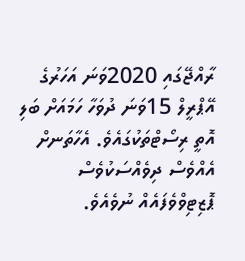ރާއްޖޭގައި 2020ވަނަ އަހަރުގެ އޭޕްރީލް 15ވަނަ ދުވަހާ ހަމައަށް ބަލި އޮތީ ރިސޯޓްތަކުގައެވެ. އެހާތަނށް އެއްވެސް ދިވެއްސަކުވެސް ޕޮޒިޓިވްވެފައެއް ނުވެއެވެ.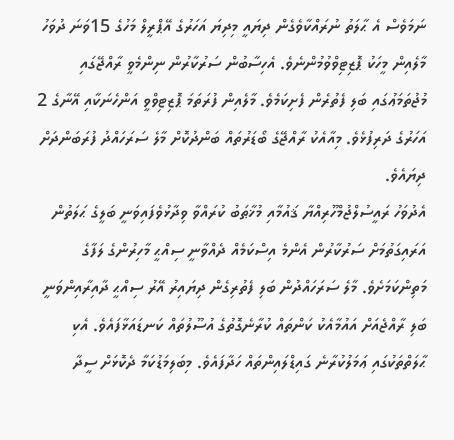ނަމަވެސް އެ ޙާލަތު ނުރައްކާވެގެން ދިޔައީ މިދިޔަ އަހަރުގެ އޭޕްރީލް މަހުގެ 15ވަނަ ދުވަހު މާލެއިން މީހަކު ޕޮޒިޓިވްވުމުންނެވެ. އެހިސާބުން ސަރުކާރުން ނިންމެވީ ރާއްޖޭގައި މުޖުތަމަޢުގައި ބަލި ފެތުރެން ފެށިކަމެވެ. މާލެއިން ފުރަތަމަ ޕޮޒިޓިވްވީ އަންހެނަކާއި އޭނާގެ 2 އަހަރުގެ ދަރިފުޅެވެ. މިއާއެކު ރާއްޖޭގެ ބޯޑަރުތައް ބަންދުކޮށް މާލެ ސަރަހައްދު ފުރަބަންދަށް ދިޔައެވެ.
އެދުވަހު ރައީސުލްޖުމްހޫރިއްޔާ ޤައުމާއި މުޚާޠަބު ކުރައްވާ ވިދާޅުވެފައިވަނީ ބަލީގެ ޙަލަތުން އަރައިގަތުމަށް ސަރުކާރުން އެންމެ އިސްކަމެއް ދެއްވާނީ ސިއްޙީ މާހިރުންގެ ލަފާގެ މަތިންކަމަށެވެ. މާލެ ސަރަހައްދުން ބަލި ފެތުރިގެން ދިޔައިރު އޭރު ސިއްޙީ ދާއިރާއިންވަނީ ބަލި ރާއްޖެއަށް އައުމާއެކު ކަންތައް ކުރާނެގޮތުގެ އުސޫލުތައް ކަނޑައަޅާފައެވެ. އެކި ޙާލަތްތަކުގައި ޢަމަލުކުރާނެ ގައިޑްލައިންތައް ހަދާފައެވެ. މިބަލިމަޑުކަމާ ދެކޮޅަށް ސީދާ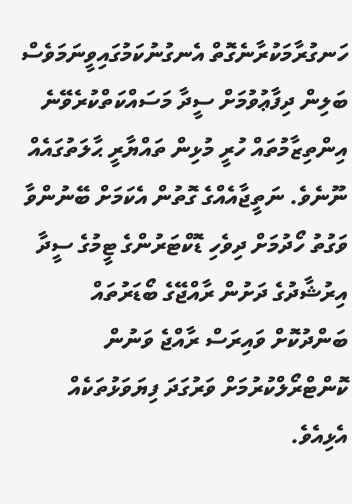ހަނގުރާމަކުރާނެގޮތް އެނގުނުކަމުގައިވީނަމަވެސް ބަލިން ދިފާޢުވުމަށް ސީދާ މަސައްކަތްކުރެވޭނެ އިންތިޒާމުތައް ހުރީ މުޅިން ތައްޔާރީ ޙާލަތުގައެއް ނޫނެވެ. ނަތީޖާއެއްގެ ގޮތުން އެކަމަށް ބޭނުންވާ ވަގުތު ހޯދުމަށް ދިވެހި ޑޮކްޓަރުންގެ ޓީމުގެ ސީދާ އިރުޝާދުގެ ދަށުން ރާއްޖޭގެ ބޯޑަރުތައް ބަންދުކޮށް ވައިރަސް ރާއްޖެ ވަނުން ކޮންޓްރޯލްކުރުމަށް ވަރުގަދަ ފިޔަވަޅުތަކެއް އެޅިއެވެ.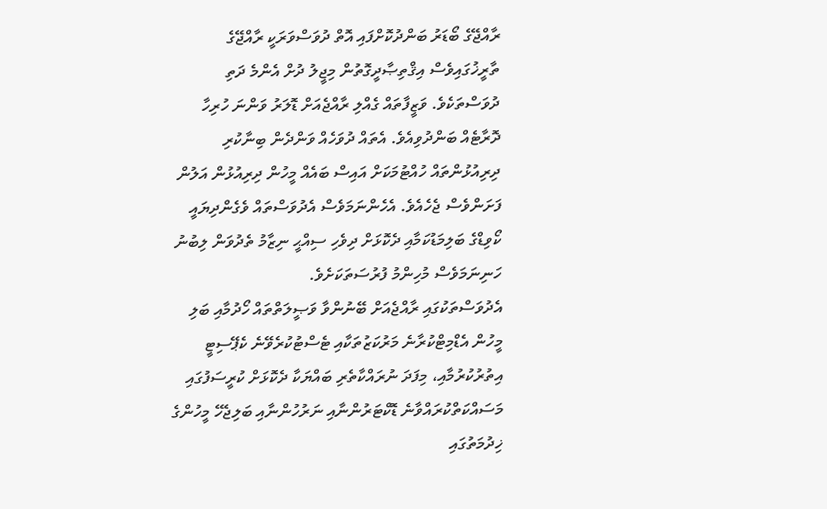ރާއްޖޭގެ ބޯޑަރު ބަންދުކޮށްފައި އޮތް ދުވަސްވަރަކީ ރާއްޖޭގެ ތާރީޚުގައިވެސް އިޤްތިޞާދީގޮތުން މިޖީލު ދުށް އެންމެ ދަތި ދުވަސްތަކެވެ. ވަޒީފާތައް ގެއްލި ރާއްޖެއަށް ޑޮލަރު ވަންނަ ހުރިހާ ދޮރާޓެއް ބަންދުވިއެވެ. އެތައް ދުވަހެއް ވަންދެން ބިނާކުރި ދިރިއުޅުންތައް ހުއްޓުމަކަށް އައިސް ބައެއް މީހުން ދިރިއުޅުން އަލުން ފަށަންވެސް ޖެހެއެވެ. އެހެންނަމަވެސް އެދުވަސްތައް ވެގެންދިޔައީ ކޯވިޑްގެ ބަލިމަޑުކަމާއި ދެކޮޅަށް ދިވެހި ސިއްޙީ ނިޒާމު ތެދުވަން ލިބުނު ހަނިނަމަވެސް މުހިންމު ފުރުސަތަކަށެވެ.
އެދުވަސްތަކުގައި ރާއްޖެއަށް ބޭނުންވާ ވަޞީލަތްތައް ހޯދުމާއި ބަލި މީހުން އެޑްމިޓްކުރާނެ މަރުކަޒުތަކާއި ޓެސްޓުކުރެވޭނެ ކެޕޭސިޓީ އިތުރުކުރުމާއި، މިފަދަ ނުރައްކާތެރި ބައްޔަކާ ދެކޮޅަށް ކުރީސަފުގައި މަސައްކަތްކުރައްވާނެ ޑޮކްޓަރުންނާއި ނަރުހުންނާއި ބަލިޖެހޭ މީހުންގެ ޚިދުމަތުގައި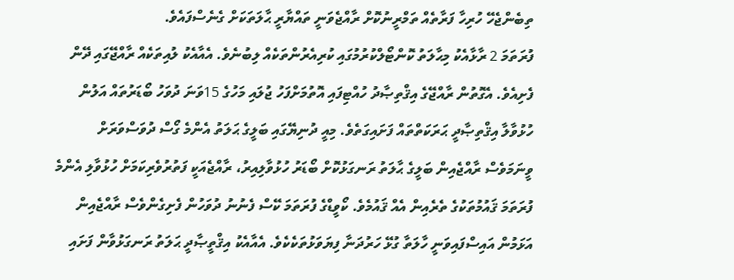ތިބެންޖެހޭ ހުރިހާ ފަރާތެއް ތަމްރީނުކޮށް ރާއްޖެވަނީ ތައްޔާރީ ޙާލަތަކަށް ގެނެސްފައެވެ.
ފުރަތަމަ 2 ރާޅާއެކު މިޙާލަތު ކޮންޓޯލްކުރުމުގައި ކުރިއެރުންތަކެއް ލިބުނެވެ. އެއާއެކު ލުއިތަކެއް ރާއްޖޭގައި ދޭން ފެށިއެވެ. އެގޮތުން ރާއްޖޭގެ އިޤްތިޞާދު ހުއްޓިފައި އޮތުމަށްފަހު ޖުލައި މަހުގެ 15ވަނަ ދުވަހު ބޯޑަރުތައް އަލުން ހުޅުވާލާ އިޤްތިޞާދީ ޙަރަކަތްތައް ފަށައިގަތެވެ. މިއީ ދުނިޔޭގައި ބަލީގެ ޙަލަތު އެންމެ ގޯސް ދުވަސްވަރަށް ވީނަމަވެސް ރާއްޖެއިން ބަލީގެ ޙާލަތު ރަނގަޅުކޮށް ބޯޑަރު ހުޅުވާލިއިރު، ރާއްޖެއަކީ ފަތުރުވެރިކަމަށް ހުޅުވާލި އެންމެ ފުރަތަމަ ޤައުމުތަކުގެ ތެރެއިން އެއް ޤައުމެވެ. ކޯވީޑްގެ ފުރަތަމަ ކޭސް ފެނުނު ދުވަހުން ފެށިގެންވެސް ރާއްޖެއިން އަޅަމުން އައިސްފައިވަނީ ހާލަތާ ގުޅޭ ހަރުދަނާ ފިޔަވަޅުތަކެކެވެ. އެއާއެކު އިޤްތީޞާދީ ޙަލަތު ރަނގަޅުވާން ފަށައި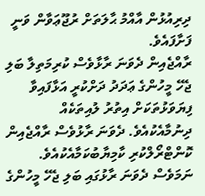ދިރިއުޅުން އާއްމު ޙާލަތަށް ރުޖޫޢަވާން ވަނީ ފަށާފައެވެ.
ރާއްޖެއިން ދެވަނަ ރާޅާވެސް ކުރިމަތިލާ ބަލި ޖެހޭ މީހުންގެ ޢަދަދު ދަށްކުރީ އަޅާފައިވާ ފިޔަވަޅުތަކަށް އިތުރު ލުއިތަކެއް ދިނުމާއެކުއެވެ. ދެވަނަ ރާޅުވެސް ރާއްޖެއިން ކޮންޓްރޯލްކުރި ކާމިޔާބުކަމާއެކުއެވެ. ނަމަވެސް ދެވަނަ ރާޅުގައި ބަލި ޖެހޭ މީހުންގެ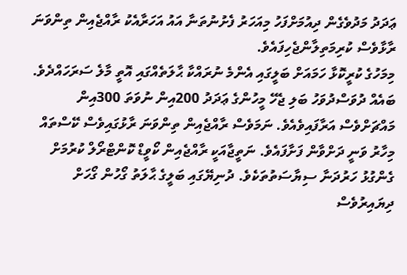ޢަދަދު މަދުވެގެން ދިއުމަށްފަހު މިއަހަރު ފެށުނުތަނާ އައު އަހަރާއެކު ރާއްޖެއިން ތިންވަނަ ރާޅާވެސް ކުރިމަތިލާންޖެހިފައެވެ.
މިމަހުގެ ކުރީކޮޅާ ހަމައަށް ބަލީގައި އެންމެ ނުރައްކާ ޙާލަތެއްގައި އޮތީ މާލެ ސަރަހައްދެވެ. ބައެއް ދުވަސްދުވަހު ބަލި ޖެހޭ މީހުންގެ ޢަދަދު 200އިން ނުވަތަ 300އިން މައްޗަށްވެސް އަރާފައިވެއެވެ. ނަމަވެސް ރާއްޖެއިން ތިންވަނަ ރާޅުގައިވެސް ކޭސްތައް މިހާރު ވަނީ ދަށްވާން ފަށާފައެވެ. ނަތީޖާއަކީ ރާއްޖެއިން ކޯވީޑް ކޮންޓްރޯލް ކުރުމަށް ގެންގުޅު ހަރުދަނާ ސިޔާސަތުތަކެވެ. ދުނިޔޭގައި ބަލީގެ ޙާލަތު ގޯހުން ގޯހަށް ދިޔައިރުވެސް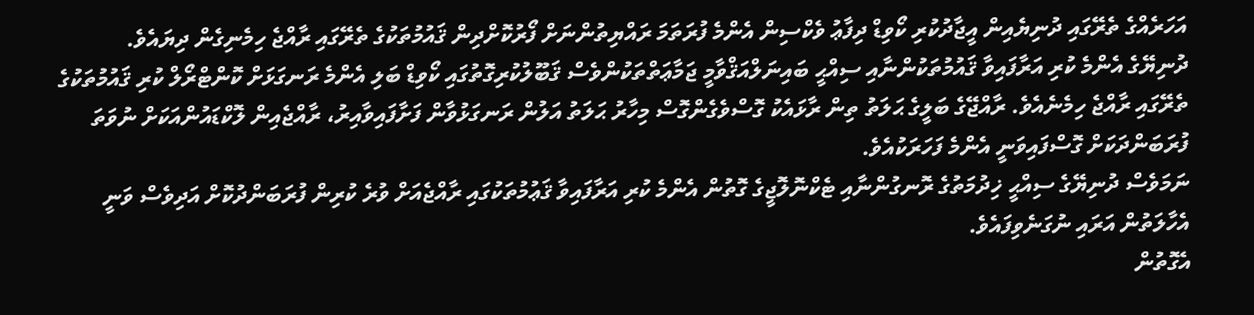އަހަރެއްގެ ތެރޭގައި ދުނިޔެއިން އީޖާދުކުރި ކޯވިޑް ދިފާޢު ވެކްސިން އެންމެ ފުރަތަމަ ރައްޔިތުންނަށް ފޯރުކޮށްދިން ޤައުމުތަކުގެ ތެރޭގައި ރާއްޖެ ހިމެނިގެން ދިޔައެވެ.
ދުނިޔޭގެ އެންމެ ކުރި އަރާފައިވާ ޤައުމުތަކުންނާއި ސިއްޙީ ބައިނަލްއަޤްވާމީ ޖަމާޢަތްތަކުންވެސް ޤަބޫލުކުރިގޮތުގައި ކޯވިޑް ބަލި އެންމެ ރަނގަޅަށް ކޮންޓްރޯލް ކުރި ޤައުމުތަކުގެ ތެރޭގައި ރާއްޖެ ހިމެނެއެވެ. ރާއްޖޭގެ ބަލީގެ ޙަލަތު ތިން ރާޅައެކު ގޮސްވެގެންގޮސް މިހާރު ޙަލަތު އަލުން ރަނގަޅުވާން ފަށާފައިވާއިރު، ރާއްޖެއިން ލޮކްޑައުންއަކަށް ނުވަތަ ފުރަބަންދަކަށް ގޮސްފައިވަނީ އެންމެ ފަހަރަކުއެވެ.
ނަމަވެސް ދުނިޔޭގެ ސިއްޙީ ޚިދުމަތުގެ ރޮނގުންނާއި ޓެކްނޮލޮޖީގެ ގޮތުން އެންމެ ކުރި އަރާފައިވާ ޤަޢުމުތަކުގައި ރާއްޖެއަށް ވުރެ ކުރިން ފުރަބަންދުކޮށް އަދިވެސް ވަނީ އެހާލަތުން އަރައި ނުގަނެވިފައެވެ.
އެގޮތުން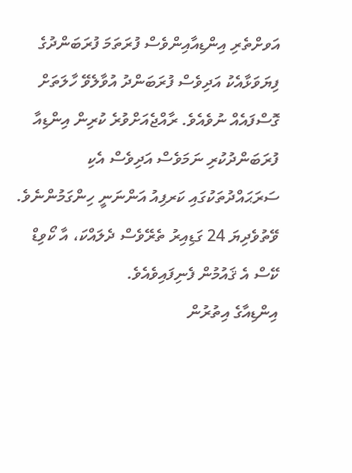އަވށްތެރި އިންޑިއާއިންވެސް ފުރަތަމަ ފުރަބަންދުގެ ފިޔަވަޅާއެކު އަދިވެސް ފުރަބަންދު އުވާލެވޭ ހާލަތަށް ގޮސްފައެއް ނުވެއެވެ. ރާއްޖެއަށްވުރެ ކުރިން އިންޑިއާ ފުރަބަންދުކުރި ނަމަވެސް އަދިވެސް އެކި ސަރަޙައްދުތަކުގައި ކަރފިއު އަންނަނީ ހިންގަމުންނެވެ. ވޭތުވެދިޔަ 24 ގަޑިއިރު ތެރޭވެސް ދެލައްކަ، އާ ކޯވިޑް ކޭސް އެ ޤައުމުން ފެނިފައިވެއެވެ.
އިންޑިއާގެ އިތުރުން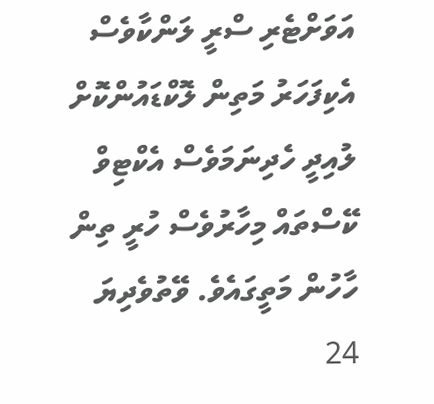އަވަށްޓެރި ސްރީ ލަންކާވެސް އެކިފަހަރު މަތިން ލޮކްޑައުންކޮށް ލުއިދީ ހެދިނަމަވެސް އެކްޓިވް ކޭސްތައް މިހާރުވެސް ހުރީ ތިން ހާހުން މަތީގައެވެ. ވޭތުވެދިޔަ 24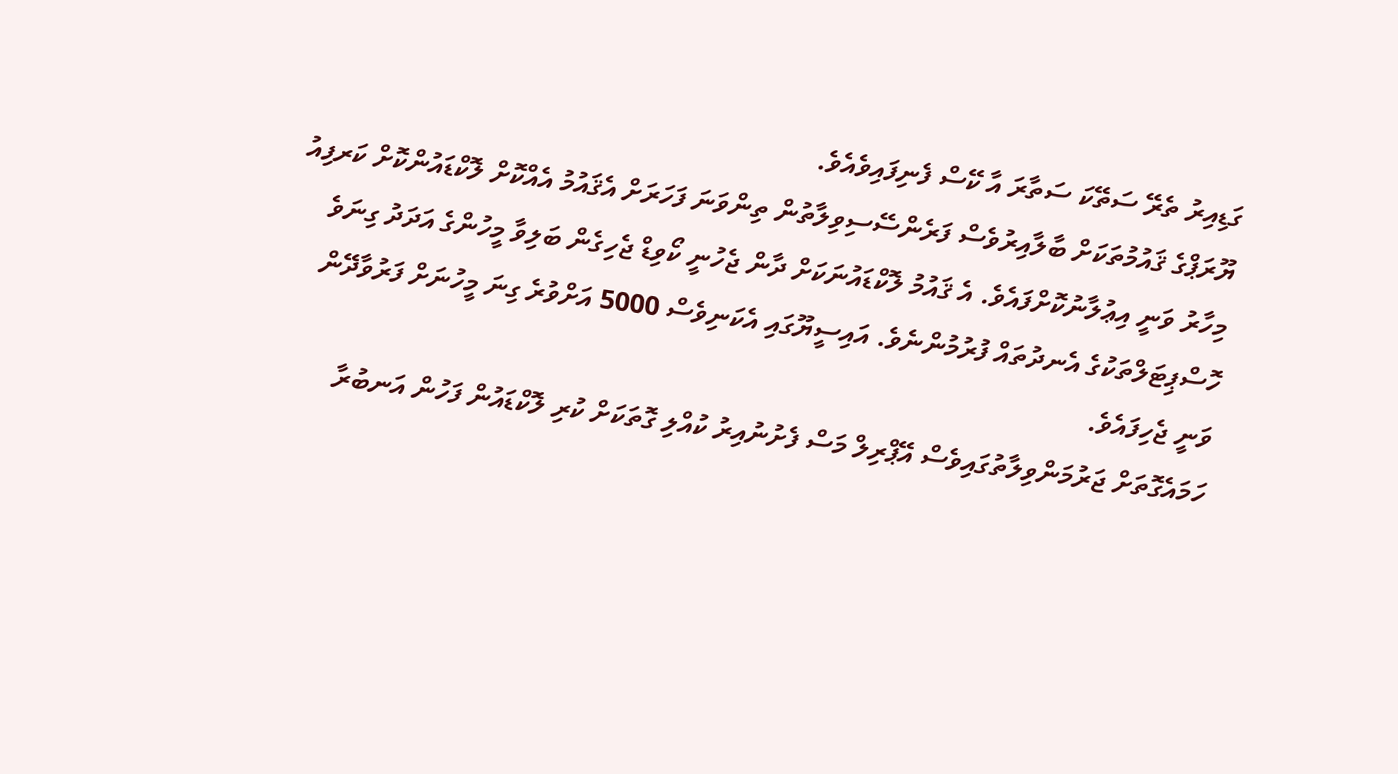ގަޑިއިރު ތެރޭ ސަތޭކަ ސަތާރަ އާ ކޭސް ފެނިފައިވެއެވެ.
ޔޫރަޕްގެ ޤައުމުތަކަށް ބާލާއިރުވެސް ފަރެންސޭސިވިލާތުން ތިންވަނަ ފަހަރަށް އެޤައުމު އެއްކޮށް ލޮކްޑައުންކޮށް ކަރފިއު މިހާރު ވަނީ އިޢުލާނުކޮށްފައެވެ. އެ ޤައުމު ލޮކްޑައުނަކަށް ދާން ޖެހުނީ ކޯވިޑް ޖެހިގެން ބަލިވާ މީހުންގެ އަދަދު ގިނަވެ ހޮސްޕިޓަލްތަކުގެ އެނދުތައް ފުރުމުންނެވެ. އައިސީޔޫގައި އެކަނިވެސް 5000 އަށްވުރެ ގިނަ މީހުނަށް ފަރުވާދޭން ވަނީ ޖެހިފައެވެ.
ހަމައެގޮތަށް ޖަރުމަންވިލާތުގައިވެސް އޭޕްރިލް މަސް ފެށުނުއިރު ކުއްލި ގޮތަކަށް ކުރި ލޮކްޑައުން ފަހުން އަނބުރާ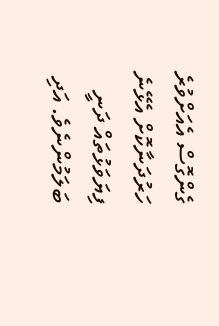ގެންގޮސް އެއަށްވުރެ ހަރުދަނާކޮށް އެޅޭނެ ފިޔަވަޅުތައް ދަނީ ބަލަމުންނެވެ. އަދި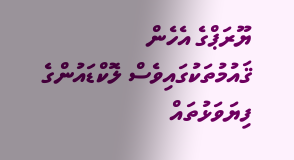ޔޫރަޕްގެ އެހެން ޤައުމުތަކުގައިވެސް ލޮކްޑައުންގެ ފިޔަވަޅުތައް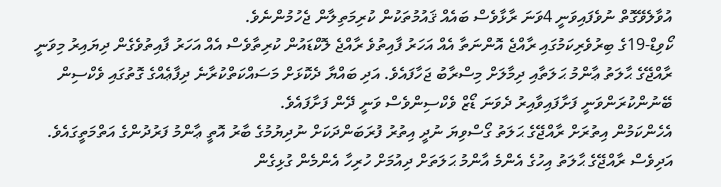އުވާލެވޭގޮތް ނުވެފައިވަނީ 4ވަނަ ރާޅާވެސް ބައެއް ޤައުމުތަކުން ކުރިމަތިލާން ޖެހުމުންނެވެ.
ކޯވިޑް-19ގެ ބިރުވެރިކަމުގައި ރާއްޖެ އޮންނަތާ އެއް އަހަރު ފާއިތުވެ ރާއްޖެ ލޮކްޑައުން ކުރިތާވެސް އެއް އަހަރު ފާއިތުވެގެން ދިޔައިރު މިވަނީ ރާއްޖޭގެ ޙާލަތު ޢާންމު ޙަލަތާއި ދިމާލަށް މިސްރާބު ޖަހާފައެވެ. އަދި ބައްޔާ ދެކޮޅަށް މަސައްކަތްކުރާނެ ދިފާޢެއްގެ ގޮތުގައި ވެކްސިން ބޭނުންކުރަންވަނީ ފަށާފައިވާއިރު ދެވަނަ ޑޯޒް ވެކްސިންވެސް ވަނީ ދޭން ފަށާފައެވެ.
އެހެންކަމުން އިތުރަށް ރާއްޖޭގެ ޙަލަތު ގޯސްވިޔަ ނުދީ އިތުރު ފުރަބަންދަކަށް ނުދިޔުމުގެ ބާރު އޮތީ ޢާންމު ފަރުދުންގެ އަތްމަތީގައެވެ. އަދިވެސް ރާއްޖޭގެ ޙާލަތު އިހުގެ އެންމެ އާންމު ޙަލަތަށް ދިއުމަށް ހުރިހާ އެންމެން ގުޅިގެން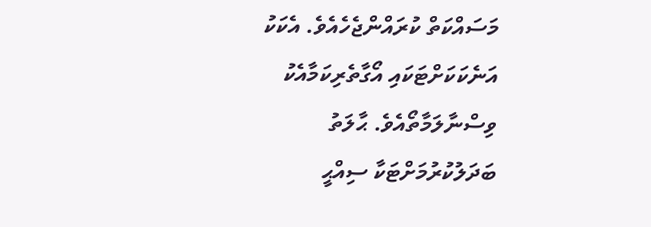މަސައްކަތް ކުރައްންޖެހެއެވެ. އެކަކު އަނެކަކަށްޓަކައި އޯގާތެރިކަމާއެކު ވިސްނާލަމާތޯއެވެ. ޙާލަތު ބަދަލުކުރުމަށްޓަކާ ސިއްޙީ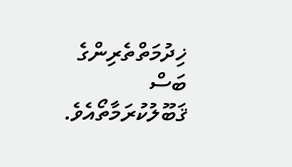ޚިދުމަތްތެރިންގެ ބަސް ޤަބޫލުކުރަމާތޯއެވެ.